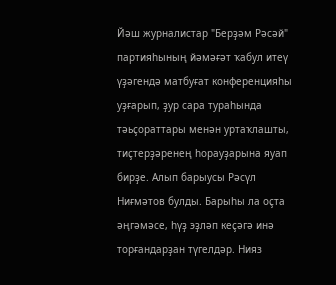Йәш журналистар "Берҙәм Рәсәй" партияһының йәмәғәт ҡабул итеү үҙәгендә матбуғат конференцияһы уҙғарып, ҙур сара тураһында тәьҫораттары менән уртаҡлашты, тиҫтерҙәренең һорауҙарына яуап бирҙе. Алып барыусы Рәсүл Ниғмәтов булды. Барыһы ла оҫта әңгәмәсе, һүҙ эҙләп кеҫәгә инә торғандарҙан түгелдәр. Нияз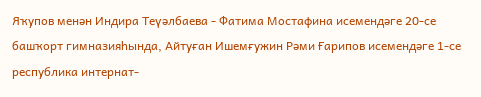Яҡупов менән Индира Теүәлбаева - Фатима Мостафина исемендәге 20-се башҡорт гимназияһында, Айтуған Ишемғужин Рәми Ғарипов исемендәге 1-се республика интернат-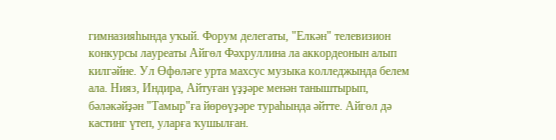гимназияһында уҡый. Форум делегаты, "Елкән" телевизион конкурсы лауреаты Айгөл Фәхруллина ла аккордеонын алып килгәйне. Ул Өфөләге урта махсус музыка колледжында белем ала. Нияз, Индира, Айтуған үҙҙәре менән таныштырып, бәләкәйҙән "Тамыр"ға йөрөүҙәре тураһында әйтте. Айгөл дә кастинг үтеп, уларға ҡушылған.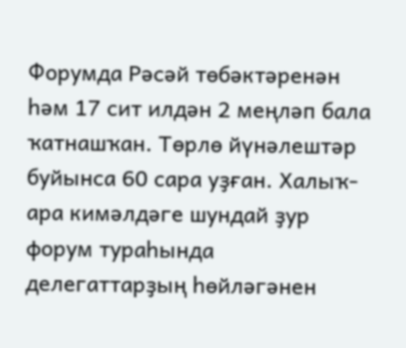Форумда Рәсәй төбәктәренән һәм 17 сит илдән 2 меңләп бала ҡатнашҡан. Төрлө йүнәлештәр буйынса 60 сара уҙған. Халыҡ-ара кимәлдәге шундай ҙур форум тураһында делегаттарҙың һөйләгәнен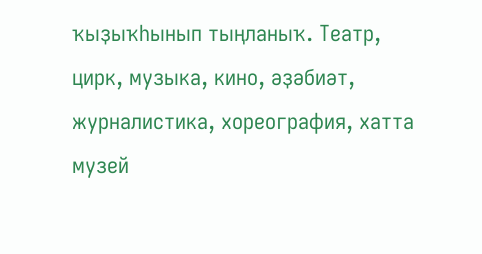ҡыҙыҡһынып тыңланыҡ. Театр, цирк, музыка, кино, әҙәбиәт, журналистика, хореография, хатта музей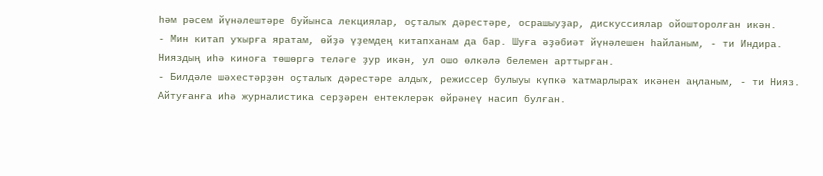һәм рәсем йүнәлештәре буйынса лекциялар, оҫталыҡ дәрестәре, осрашыуҙар, дискуссиялар ойошторолған икән.
- Мин китап уҡырға яратам, өйҙә үҙемдең китапханам да бар. Шуға әҙәбиәт йүнәлешен һайланым, - ти Индира.
Нияздың иһә киноға төшөргә теләге ҙур икән, ул ошо өлкәлә белемен арттырған.
- Билдәле шәхестәрҙән оҫталыҡ дәрестәре алдыҡ, режиссер булыуы күпкә ҡатмарлыраҡ икәнен аңланым, - ти Нияз.
Айтуғанға иһә журналистика серҙәрен ентеклерәк өйрәнеү насип булған.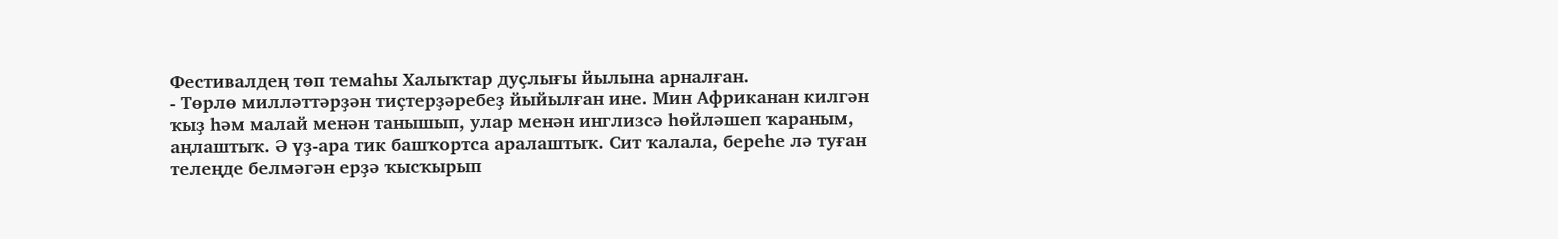Фестивалдең төп темаһы Халыҡтар дуҫлығы йылына арналған.
- Төрлө милләттәрҙән тиҫтерҙәребеҙ йыйылған ине. Мин Африканан килгән ҡыҙ һәм малай менән танышып, улар менән инглизсә һөйләшеп ҡараным, аңлаштыҡ. Ә үҙ-ара тик башҡортса аралаштыҡ. Сит ҡалала, береһе лә туған телеңде белмәгән ерҙә ҡысҡырып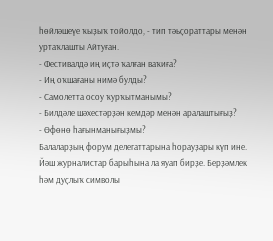һөйләшеүе ҡыҙыҡ тойолдо, - тип тәьҫораттары менән уртаҡлашты Айтуған.
- Фестивалдә иң иҫтә ҡалған ваҡиға?
- Иң оҡшағаны нимә булды?
- Самолетта осоу ҡурҡытманымы?
- Билдәле шәхестәрҙән кемдәр менән аралаштығыҙ?
- Өфөнө һағынманығыҙмы?
Балаларҙың форум делегаттарына һорауҙары күп ине. Йәш журналистар барыһына ла яуап бирҙе. Берҙәмлек һәм дуҫлыҡ символы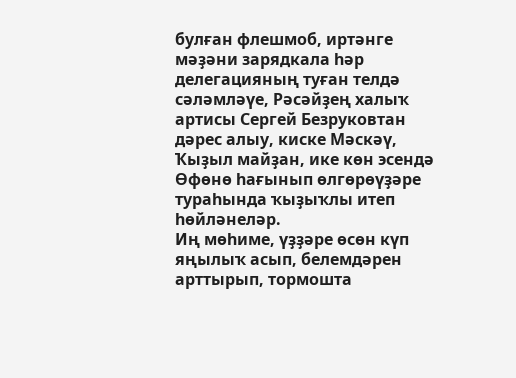булған флешмоб, иртәнге мәҙәни зарядкала һәр делегацияның туған телдә сәләмләүе, Рәсәйҙең халыҡ артисы Сергей Безруковтан дәрес алыу, киске Мәскәү, Ҡыҙыл майҙан, ике көн эсендә Өфөнө һағынып өлгөрөүҙәре тураһында ҡыҙыҡлы итеп һөйләнеләр.
Иң мөһиме, үҙҙәре өсөн күп яңылыҡ асып, белемдәрен арттырып, тормошта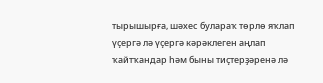тырышырға, шәхес булараҡ төрлө яҡлап үҫергә лә үҫергә кәрәклеген аңлап ҡайтҡандар һәм быны тиҫтерҙәренә лә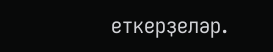еткерҙеләр.